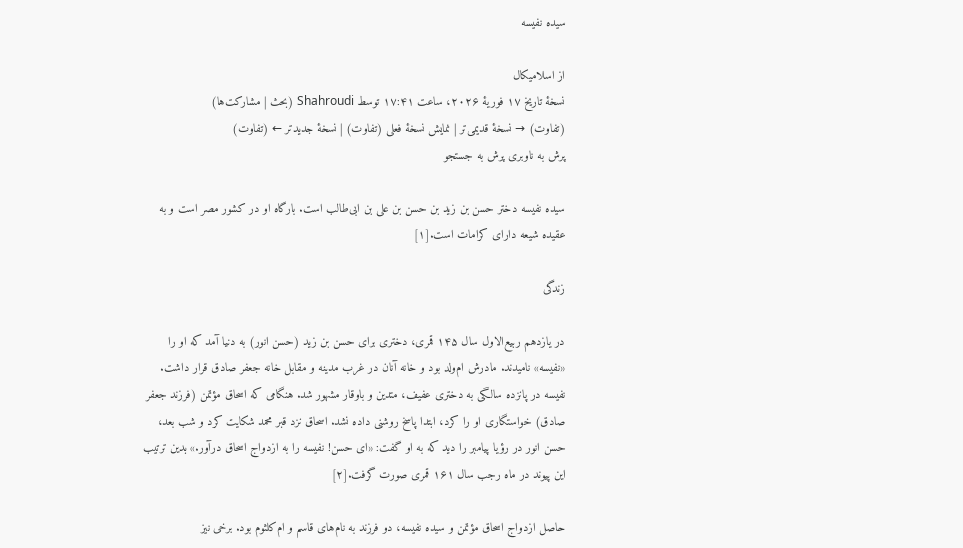سیده نفیسه

از اسلامیکال
نسخهٔ تاریخ ۱۷ فوریهٔ ۲۰۲۶، ساعت ۱۷:۴۱ توسط Shahroudi (بحث | مشارکت‌ها)
(تفاوت) → نسخهٔ قدیمی‌تر | نمایش نسخهٔ فعلی (تفاوت) | نسخهٔ جدیدتر ← (تفاوت)
پرش به ناوبری پرش به جستجو

سیده نفیسه دختر حسن بن زید بن حسن بن علی بن ابی‌طالب است. بارگاه او در کشور مصر است و به عقیده شیعه دارای کرامات است.[۱]

زندگی

در یازدهم ربیع‌الاول سال ۱۴۵ قمری، دختری برای حسن بن زید (حسن انور) به دنیا آمد که او را «نفیسه» نامیدند. مادرش ام‌ولد بود و خانه آنان در غرب مدینه و مقابل خانه جعفر صادق قرار داشت. نفیسه در پانزده سالگی به دختری عفیف، متدین و باوقار مشهور شد. هنگامی که اسحاق مؤتمن (فرزند جعفر صادق) خواستگاری او را کرد، ابتدا پاسخ روشنی داده نشد. اسحاق نزد قبر محمد شکایت کرد و شب بعد، حسن انور در رؤیا پیامبر را دید که به او گفت: «ای حسن! نفیسه را به ازدواج اسحاق درآور.» بدین ترتیب این پیوند در ماه رجب سال ۱۶۱ قمری صورت گرفت.[۲]

حاصل ازدواج اسحاق مؤتمن و سیده نفیسه، دو فرزند به نام‌های قاسم و ام‌کلثوم بود. برخی نیز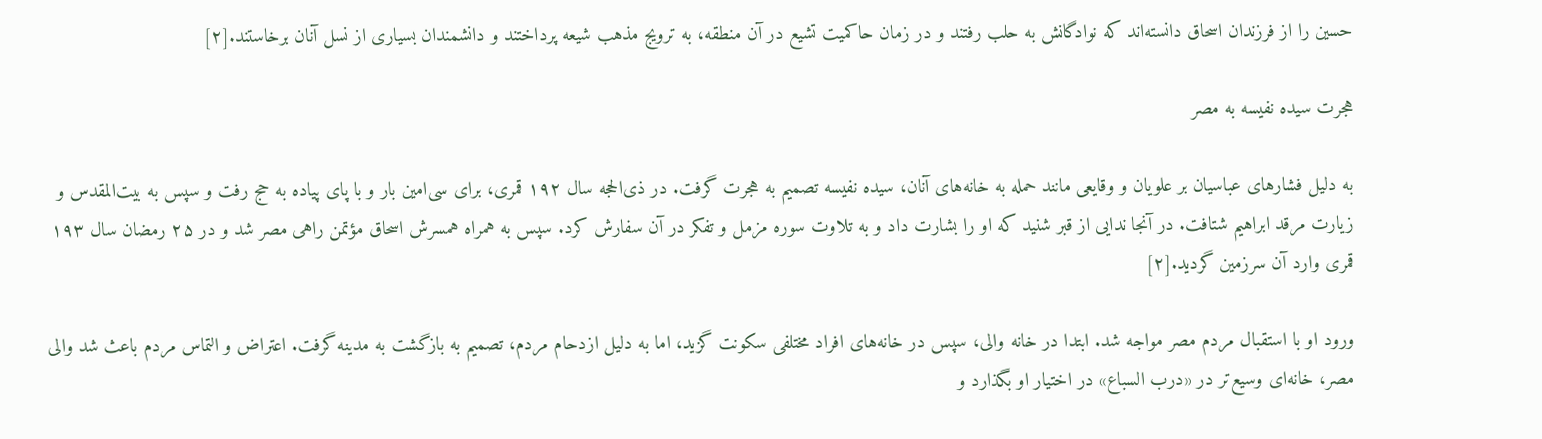حسین را از فرزندان اسحاق دانسته‌اند که نوادگانش به حلب رفتند و در زمان حاکمیت تشیع در آن منطقه، به ترویج مذهب شیعه پرداختند و دانشمندان بسیاری از نسل آنان برخاستند.[۲]

هجرت سیده نفیسه به مصر

به دلیل فشارهای عباسیان بر علویان و وقایعی مانند حمله به خانه‌های آنان، سیده نفیسه تصمیم به هجرت گرفت. در ذی‌الحجه سال ۱۹۲ قمری، برای سی‌امین بار و با پای پیاده به حج رفت و سپس به بیت‌المقدس و زیارت مرقد ابراهیم شتافت. در آنجا ندایی از قبر شنید که او را بشارت داد و به تلاوت سوره مزمل و تفکر در آن سفارش کرد. سپس به همراه همسرش اسحاق مؤتمن راهی مصر شد و در ۲۵ رمضان سال ۱۹۳ قمری وارد آن سرزمین گردید.[۲]

ورود او با استقبال مردم مصر مواجه شد. ابتدا در خانه والی، سپس در خانه‌های افراد مختلفی سکونت گزید، اما به دلیل ازدحام مردم، تصمیم به بازگشت به مدینه گرفت. اعتراض و التماس مردم باعث شد والی مصر، خانه‌ای وسیع‌تر در «درب السباع» در اختیار او بگذارد و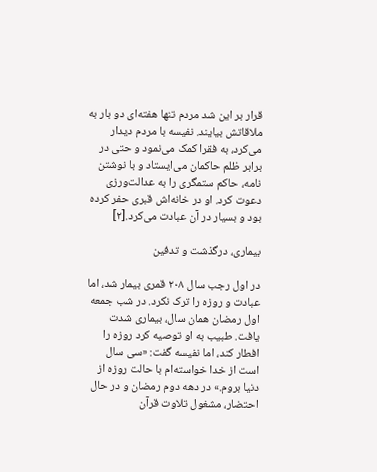قرار بر این شد مردم تنها هفته‌ای دو بار به ملاقاتش بیایند. نفیسه با مردم دیدار می‌کرد، به فقرا کمک می‌نمود و حتی در برابر ظلم حاکمان می‌ایستاد و با نوشتن نامه، حاکم ستمگری را به عدالت‌ورزی دعوت کرد. او در خانه‌اش قبری حفر کرده بود و بسیار در آن عبادت می‌کرد.[۲]

بیماری، درگذشت و تدفین

در اول رجب سال ۲۰۸ قمری بیمار شد، اما عبادت و روزه را ترک نکرد. در شب جمعه اول رمضان همان سال، بیماری شدت یافت. طبیب به او توصیه کرد روزه را افطار کند، اما نفیسه گفت: «سی سال است از خدا خواسته‌ام با حالت روزه از دنیا بروم.» در دهه دوم رمضان و در حال احتضار، مشغول تلاوت قرآن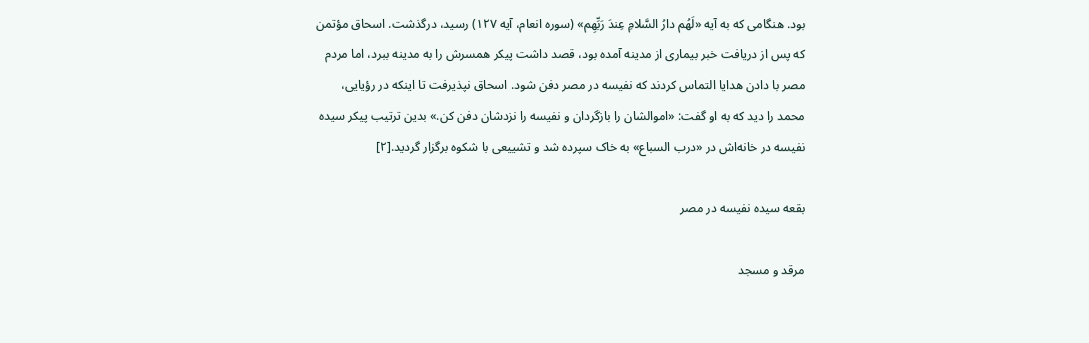بود. هنگامی که به آیه «لَهُم دارُ السَّلامِ عِندَ رَبِّهِم» (سوره انعام، آیه ۱۲۷) رسید، درگذشت. اسحاق مؤتمن که پس از دریافت خبر بیماری از مدینه آمده بود، قصد داشت پیکر همسرش را به مدینه ببرد، اما مردم مصر با دادن هدایا التماس کردند که نفیسه در مصر دفن شود. اسحاق نپذیرفت تا اینکه در رؤیایی، محمد را دید که به او گفت: «اموالشان را بازگردان و نفیسه را نزدشان دفن کن.» بدین ترتیب پیکر سیده نفیسه در خانه‌اش در «درب السباع» به خاک سپرده شد و تشییعی با شکوه برگزار گردید.[۲]

بقعه سیده نفیسه در مصر

مرقد و مسجد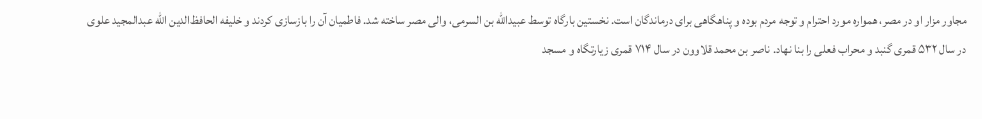مجاور مزار او در مصر، همواره مورد احترام و توجه مردم بوده و پناهگاهی برای درماندگان است. نخستین بارگاه توسط عبیدالله بن السرمی، والی مصر ساخته شد. فاطمیان آن را بازسازی کردند و خلیفه الحافظ‌الدین الله عبدالمجید علوی در سال ۵۳۲ قمری گنبد و محراب فعلی را بنا نهاد. ناصر بن محمد قلاوون در سال ۷۱۴ قمری زیارتگاه و مسجد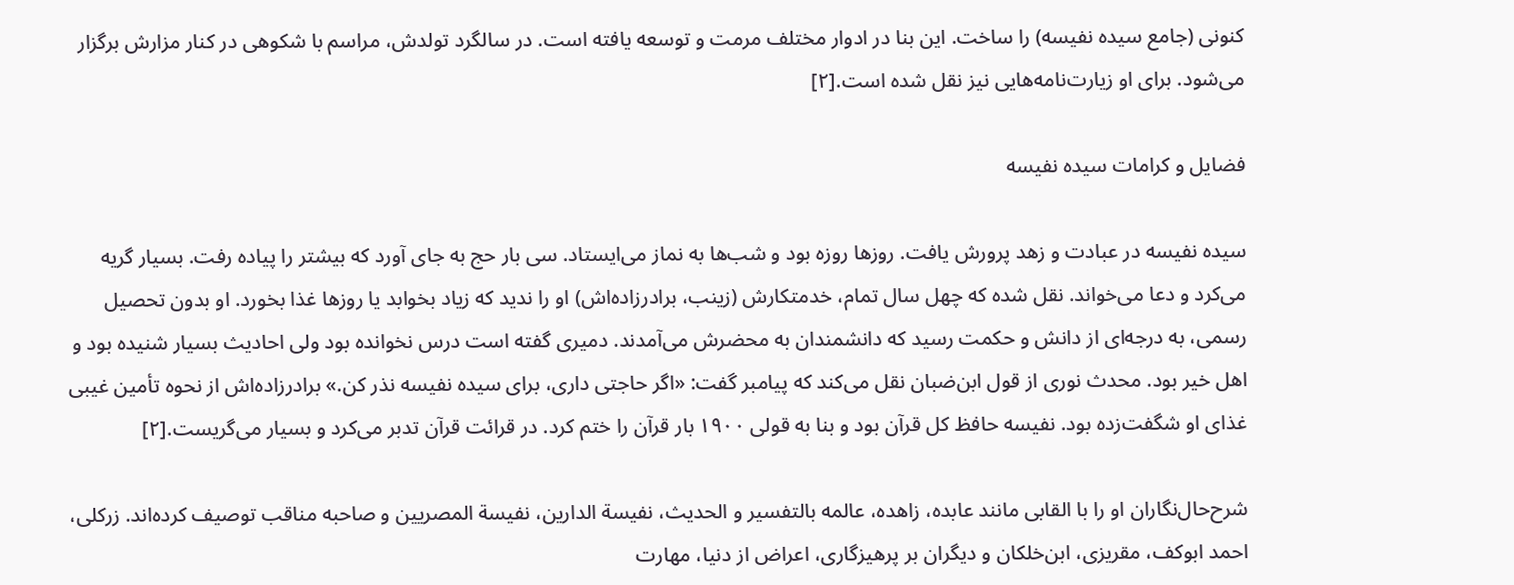کنونی (جامع سیده نفیسه) را ساخت. این بنا در ادوار مختلف مرمت و توسعه یافته است. در سالگرد تولدش، مراسم با شکوهی در کنار مزارش برگزار می‌شود. برای او زیارت‌نامه‌هایی نیز نقل شده است.[۲]

فضایل و کرامات سیده نفیسه

سیده نفیسه در عبادت و زهد پرورش یافت. روزها روزه بود و شب‌ها به نماز می‌ایستاد. سی بار حج به جای آورد که بیشتر را پیاده رفت. بسیار گریه می‌کرد و دعا می‌خواند. نقل شده که چهل سال تمام، خدمتکارش (زینب، برادرزاده‌اش) او را ندید که زیاد بخوابد یا روزها غذا بخورد. او بدون تحصیل رسمی، به درجه‌ای از دانش و حکمت رسید که دانشمندان به محضرش می‌آمدند. دمیری گفته است درس نخوانده بود ولی احادیث بسیار شنیده بود و اهل خیر بود. محدث نوری از قول ابن‌ضبان نقل می‌کند که پیامبر گفت: «اگر حاجتی داری، برای سیده نفیسه نذر کن.» برادرزاده‌اش از نحوه تأمین غیبی غذای او شگفت‌زده بود. نفیسه حافظ کل قرآن بود و بنا به قولی ۱۹۰۰ بار قرآن را ختم کرد. در قرائت قرآن تدبر می‌کرد و بسیار می‌گریست.[۲]

شرح‌حال‌نگاران او را با القابی مانند عابده، زاهده، عالمه بالتفسیر و الحدیث، نفیسة الدارین، نفیسة المصریین و صاحبه مناقب توصیف کرده‌اند. زرکلی، احمد ابوکف، مقریزی، ابن‌خلکان و دیگران بر پرهیزگاری، اعراض از دنیا، مهارت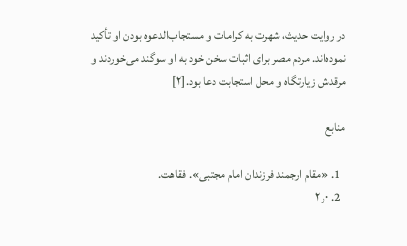در روایت حدیث، شهرت به کرامات و مستجاب‌الدعوه بودن او تأکید نموده‌اند. مردم مصر برای اثبات سخن خود به او سوگند می‌خوردند و مرقدش زیارتگاه و محل استجابت دعا بود.[۲]

منابع

  1. «مقام ارجمند فرزندان امام مجتبی». فقاهت.
  2. ۲٫۰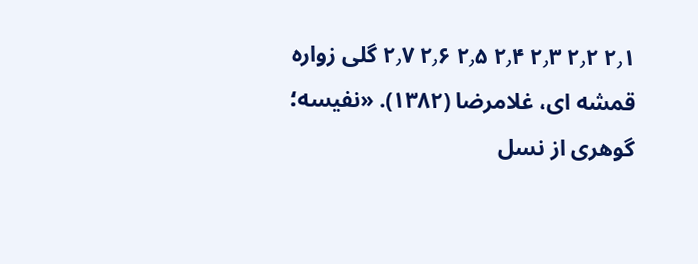۲٫۱ ۲٫۲ ۲٫۳ ۲٫۴ ۲٫۵ ۲٫۶ ۲٫۷ گلی زواره قمشه ای، غلامرضا (۱۳۸۲). «نفیسه؛ گوهرى از نسل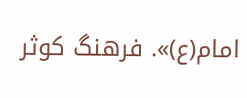امام(ع)». فرهنگ کوثر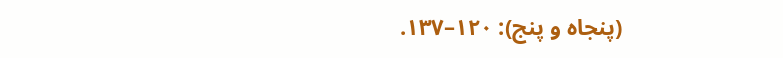(پنجاه و پنج): ۱۲۰–۱۳۷.